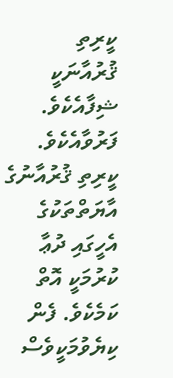ކީރިތި ޤުރުއާނަކީ ޝިފާއެކެވެ. ފަރުވާއެކެވެ. ކީރިތި ޤުރުއާނުގެ އާޔަތްތަކުގެ އެހީގައި ދުޢާ ކުރުމަކީ އޮތް ކަމެކެވެ. ފެން ކިޔެވުމަކީވެސް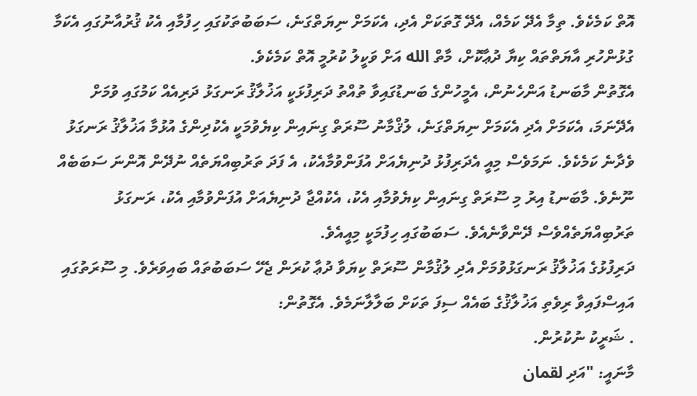އޮތް ކަމެކެވެ. ތިމާ އެދޭ ކަމެއް، އެދޭ ގޮތަކަށް އެދި، އެކަމަށް ނިޔަތްގަނެ، ސަބަބުތަކުގައި ހިފުމާއި އެކު ޤުރުއާނުގައި އެކަމާ ގުޅުންހުރި އާޔަތްތައް ކިޔާ ދުޢާކޮށް، މާތް الله އަށް ވަކީލު ކުރުމީ އޮތް ކަމެކެވެ.
އެގޮތުން މާބަނޑު އަންހެނުން، އެމީހުންގެ ބަނޑުގައިވާ ތުއްތު ދަރިފުޅަކީ އަޚުލާޤު ރަނގަޅު ދަރިއެއް ކަމުގައި ވުމަށް އެދޭނަމަ، އެކަމަށް އެދި އެކަމަށް ނިޔަތްގަނެ، ލުޤްމާނު ސޫރަތް ގިނައިން ކިޔެވުމަކީ އެކުދިންގެ އުޅުމާ އަޚުލާޤު ރަނގަޅު ވެދާނެ ކަމެކެވެ. ނަމަވެސް މިއީ އެދަރިފުޅު ދުނިޔެއަށް އުފަންވުމާއެކު، އެ ފަދަ ތަރުބިއްޔަތެއް ނުދޭން އޮންނަ ސަބަބެއް ނޫނެވެ. މާބަނޑު އިރު މި ސޫރަތް ގިނައިން ކިޔެވުމާއި އެކު، އެކުއްޖާ ދުނިޔެއަށް އުފަންވުމާއި އެކު، ރަނގަޅު ތަރުބިއްޔަތެއްވެސް ދޭންވާނެއެވެ. ސަބަބުގައި ހިފުމަކީ މިއީއެވެ.
ދަރިފުޅުގެ އަޚުލާޤު ރަނގަޅުވުމަށް އެދި ލުޤުމާން ސޫރަތް ކިޔަވާ ދުޢާ ކުރަން ޖެހޭ ސަބަބުތައް ބައިވަރެވެ. މި ސޫރަތުގައި އައިސްފައިވާ ރިވެތި އަޚުލާޤުގެ ބައެއް ސިފަ ތަކަށް ބަލާލާނަމެވެ. އެގޮތުން:
. ޝަރީކު ނުކުރުން.
މާނައީ: "އަދި لقمان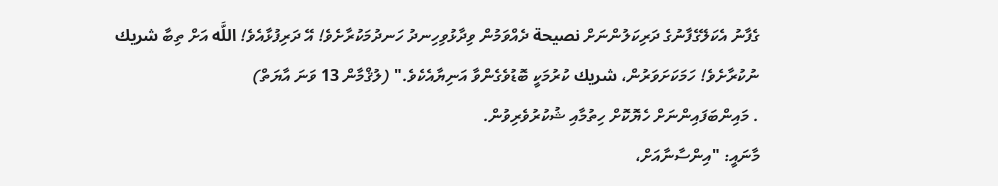ގެފާނު އެކަލޭގެފާނުގެ ދަރިކަލުންނަށް نصيحة ދެއްވަމުން ވިދާޅުވިހިނދު ހަނދުމަކުރާށެވެ! އޭ ދަރިފުޅާއެވެ! اللَّه އަށް ތިބާ شريك ނުކުރާށެވެ! ހަމަކަށަވަރުން، شريك ކުރުމަކީ ބޮޑުވެގެންވާ އަނިޔާއެކެވެ." (ލުޤްމާން 13 ވަނަ އާޔަތް)
. މައިންބަފައިންނަށް ހެޔޮކޮށް ހިތުމާއި ޝުކުރުވެރިވުން.
މާނައީ: "އިންސާނާއަށް،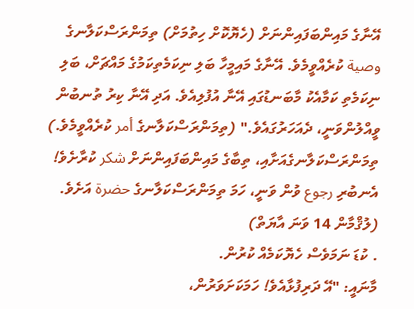އޭނާގެ މައިންބަފައިންނަށް (ހެޔޮކޮށް ހިތުމަށް) ތިމަންރަސްކަލާނގެ وصية ކުރެއްވީމެވެ. އޭނާގެ މައިމީހާ ބަލި ނިކަމެތިކަމުގެ މައްޗަށް، ބަލި ނިކަމެތި ކަމާއެކު މާބަނޑުގައި އޭނާ އުފުލިއެވެ. އަދި އޭނާ ކިރު ތުނބުން ވީއްލުންވަނީ، ދެއަހަރުގައެވެ." (ތިމަންރަސްކަލާނގެ أمر ކުރެއްވީމެވެ.) ތިމަންރަސްކަލާނގެއަށާއި، ތިބާގެ މައިންބަފައިންނަށް شكر ކުރާށެވެ! އެނބުރި رجوع ވުން ވަނީ، ހަމަ ތިމަންރަސްކަލާނގެ حضرة އަށެވެ. (ލުޤްމާން 14 ވަނަ އާޔަތް)
. ކުޑަ ނަމަވެސް ހެޔޮކަމެއް ކުރުން.
މާނައީ: "އޭ ދަރިފުޅާއެވެ! ހަމަކަށަވަރުން،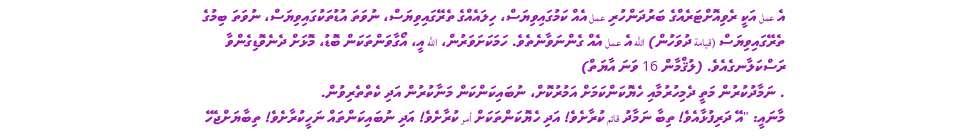އެ عمل އަކީ ރެވިއޮށްޓަރެއްގެ ބަރުދަންހުރި عمل އެއް ކަމުގައިވިޔަސް، ހިލައެއްގެ ތެރޭގައިވިޔަސް، ނުވަތަ އުޑުތަކުގައިވިޔަސް، ނުވަތަ ބިމުގެ ތެރޭގައިވިޔަސް (قيامة ދުވަހުން) اللَّه އެ عمل އެއް ގެންނަވާނެތެވެ. ހަމަކަށަވަރުން، اللَّه އީ، އޯގާވަންތަކަން ބޮޑު، މޮޅަށް ދެނެވޮޑިގެންވާ ރަސްކަލާނގެއެވެ. (ލުޤްމާން 16 ވަނަ އާޔަތް)
. ނަމާދުކުރުން މަތީ ދެމިހުރުމާއި ހެޔޮކަންކަމަށް އަމުރުކޮށް، ނުބައިކަންކަން މަނާކުރުން އަދި ކެތްތެރިވުން.
މާނައީ: "އޭ ދަރިފުޅާއެވެ! ތިބާ ނަމާދު قائم ކުރާށެވެ! އަދި ހެޔޮކަންތަކަށް أمر ކުރާށެވެ! އަދި ނުބައިކަންތައް ނަހީކުރާށެވެ! ތިބާޔަށްޖެހޭ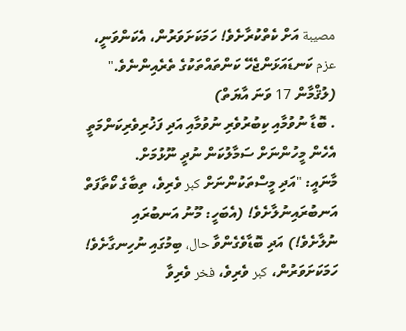مصيبة އަށް ކެތްކުރާށެވެ! ހަމަކަށަވަރުން، އެކަންވަނީ، عزم ކަނޑައަޅަންޖެހޭ ކަންތައްތަކުގެ ތެރެއިންނެވެ." (ލުޤްމާން 17 ވަނަ އާޔަތް)
. ބޮޑާ ނުވުމާއި ކިބުރުވެރި ނުވުމާއި އަދި ފަޚުރިވެރިކަންމަތީ އެހެން މީހުންނަށް ސަމާލުކަން ނުދީ ނޫޅުމަށް.
މާނައީ: "އަދި މީސްތަކުންނަށް كبر ވެރިވެ، ތިބާގެ ކޯތާފަތް އަނބުރައިނުލާށެވެ! (އެބަހީ: މޫނު އަނބުރައި ނުލާށެވެ!) އަދި ބޮޑާވެގެންވާ حال، ބިމުގައި ނުހިނގާށެވެ! ހަމަކަށަވަރުން، كبر ވެރިވެ، فخر ވެރިވާ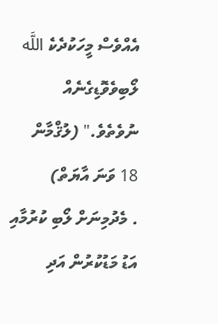އެއްވެސް މީހަކުދެކެ اللَّه ލޯބިވެވޮޑިގެނެއް ނުވެތެވެ." (ލުޤްމާން 18 ވަނަ އާޔަތް)
. މެދުމިނަށް ލޯބި ކުރުމާއި އަޑު މަޑުކުރުން އަދި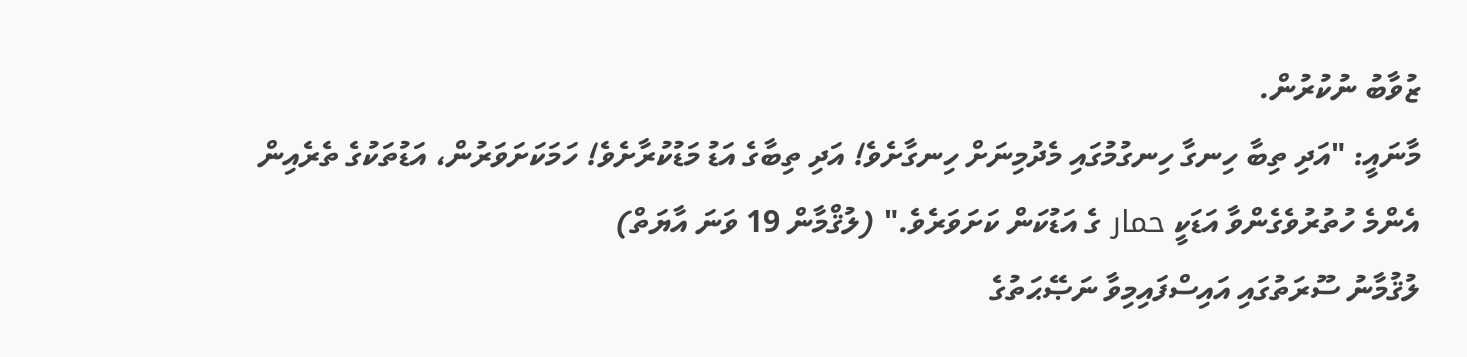ޒުވާބު ނުކުރުން.
މާނައީ: "އަދި ތިބާ ހިނގާ ހިނގުމުގައި މެދުމިނަށް ހިނގާށެވެ! އަދި ތިބާގެ އަޑު މަޑުކުރާށެވެ! ހަމަކަށަވަރުން، އަޑުތަކުގެ ތެރެއިން އެންމެ ހުތުރުވެގެންވާ އަޑަކީ حمار ގެ އަޑުކަން ކަށަވަރެވެ." (ލުޤްމާން 19 ވަނަ އާޔަތް)
ލުޤުމާނު ސޫރަތުގައި އައިސްފައިމިވާ ނަޞޭޙަތުގެ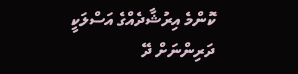ކޮންމެ އިރުޝާދެއްގެ އަސްލަކީ ދަރިންނަށް ދޭ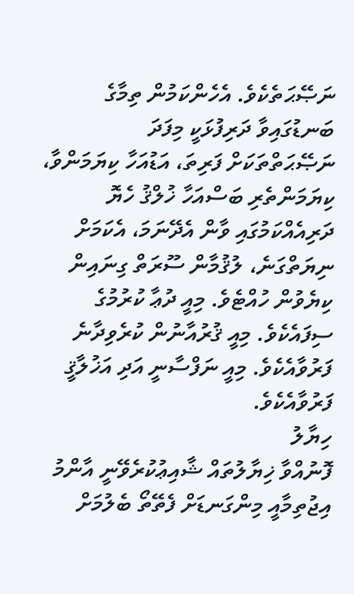ނަޞޭޙަތެކެވެ. އެހެންކަމުން ތިމާގެ ބަނޑުގައިވާ ދަރިފުޅަކީ މިފަދަ ނަޞޭޙަތްތަކަށް ފަރިތަ، އަޑުއަހާ ކިޔަމަންވާ، ކިޔަމަންތެރި ބަސްއަހާ ޚުލްޤު ހެޔޮ ދަރިއެއްކަމުގައި ވާން އެދޭނަމަ، އެކަމަށް ނިޔަތްގަނެ، ލުޤުމާން ސޫރަތް ގިނައިން ކިޔެވުން ހުއްޓެވެ. މިއީ ދުޢާ ކުރުމުގެ ސިފައެކެވެ. މިއީ ޤުރުއާނުން ކުރެވިދާނެ ފަރުވާއެކެވެ. މިއީ ނަފްސާނީ އަދި އަޚުލާޤީ ފަރުވާއެކެވެ.
ހިޔާލު
ފޮނުއްވާ ޚިޔާލުތައް ޝާއިޢުކުރެވޭނީ އާންމު އިޖުތިމާއީ މިންގަނޑަށް ފެތޭތޯ ބެލުމަށް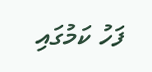ފަހު ކަމުގައި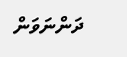ދަންނަވަން